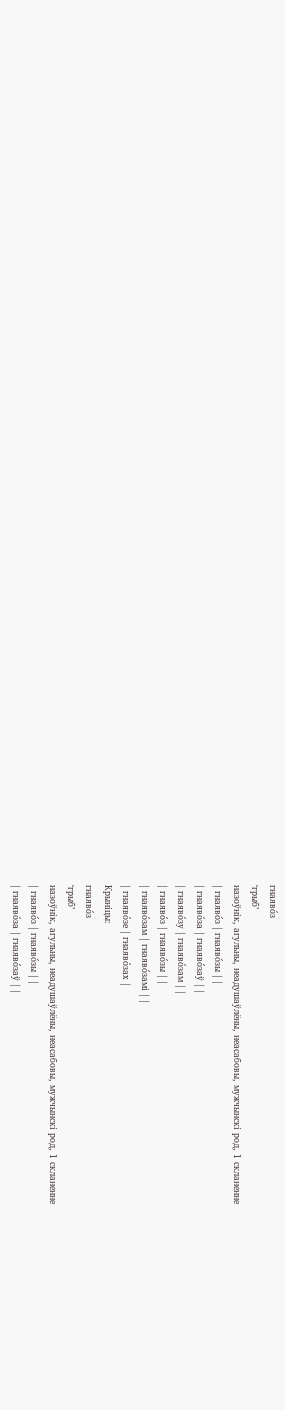гнаяво́з
‘грыб’
назоўнік, агульны, неадушаўлёны, неасабовы, мужчынскі род, 1 скланенне
| гнаяво́з | гнаяво́зы | |
| гнаяво́за | гнаяво́заў | |
| гнаяво́зу | гнаяво́зам | |
| гнаяво́з | гнаяво́зы | |
| гнаяво́зам | гнаяво́замі | |
| гнаяво́зе | гнаяво́зах |
Крыніцы:
гнаяво́з
‘грыб’
назоўнік, агульны, неадушаўлёны, неасабовы, мужчынскі род, 1 скланенне
| гнаяво́з | гнаяво́зы | |
| гнаяво́за | гнаяво́заў | |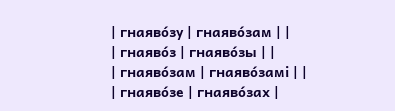| гнаяво́зу | гнаяво́зам | |
| гнаяво́з | гнаяво́зы | |
| гнаяво́зам | гнаяво́замі | |
| гнаяво́зе | гнаяво́зах |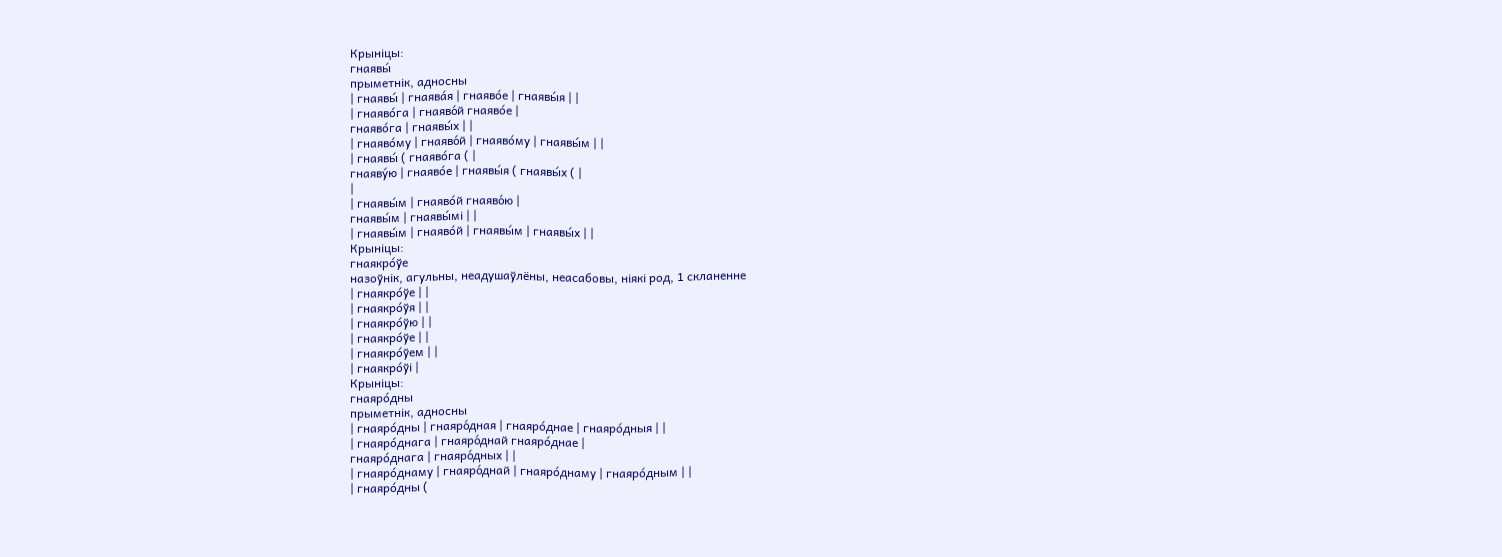Крыніцы:
гнаявы́
прыметнік, адносны
| гнаявы́ | гнаява́я | гнаяво́е | гнаявы́я | |
| гнаяво́га | гнаяво́й гнаяво́е |
гнаяво́га | гнаявы́х | |
| гнаяво́му | гнаяво́й | гнаяво́му | гнаявы́м | |
| гнаявы́ ( гнаяво́га ( |
гнаяву́ю | гнаяво́е | гнаявы́я ( гнаявы́х ( |
|
| гнаявы́м | гнаяво́й гнаяво́ю |
гнаявы́м | гнаявы́мі | |
| гнаявы́м | гнаяво́й | гнаявы́м | гнаявы́х | |
Крыніцы:
гнаякро́ўе
назоўнік, агульны, неадушаўлёны, неасабовы, ніякі род, 1 скланенне
| гнаякро́ўе | |
| гнаякро́ўя | |
| гнаякро́ўю | |
| гнаякро́ўе | |
| гнаякро́ўем | |
| гнаякро́ўі |
Крыніцы:
гнаяро́дны
прыметнік, адносны
| гнаяро́дны | гнаяро́дная | гнаяро́днае | гнаяро́дныя | |
| гнаяро́днага | гнаяро́днай гнаяро́днае |
гнаяро́днага | гнаяро́дных | |
| гнаяро́днаму | гнаяро́днай | гнаяро́днаму | гнаяро́дным | |
| гнаяро́дны (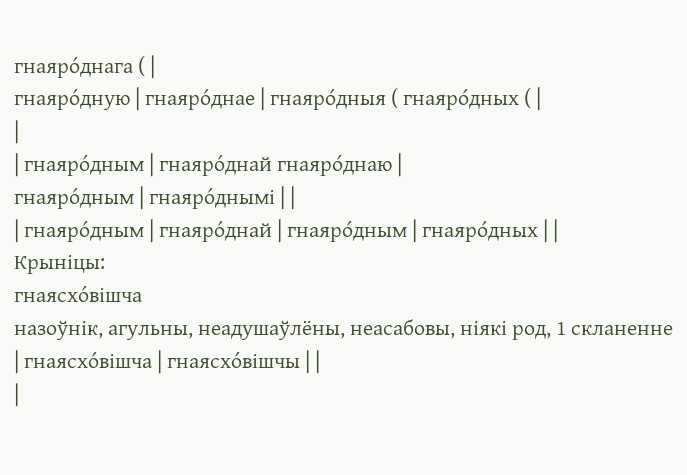гнаяро́днага ( |
гнаяро́дную | гнаяро́днае | гнаяро́дныя ( гнаяро́дных ( |
|
| гнаяро́дным | гнаяро́днай гнаяро́днаю |
гнаяро́дным | гнаяро́днымі | |
| гнаяро́дным | гнаяро́днай | гнаяро́дным | гнаяро́дных | |
Крыніцы:
гнаясхо́вішча
назоўнік, агульны, неадушаўлёны, неасабовы, ніякі род, 1 скланенне
| гнаясхо́вішча | гнаясхо́вішчы | |
|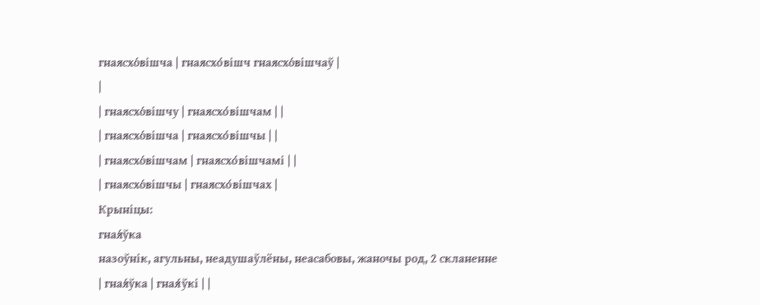гнаясхо́вішча | гнаясхо́вішч гнаясхо́вішчаў |
|
| гнаясхо́вішчу | гнаясхо́вішчам | |
| гнаясхо́вішча | гнаясхо́вішчы | |
| гнаясхо́вішчам | гнаясхо́вішчамі | |
| гнаясхо́вішчы | гнаясхо́вішчах |
Крыніцы:
гная́ўка
назоўнік, агульны, неадушаўлёны, неасабовы, жаночы род, 2 скланенне
| гная́ўка | гная́ўкі | |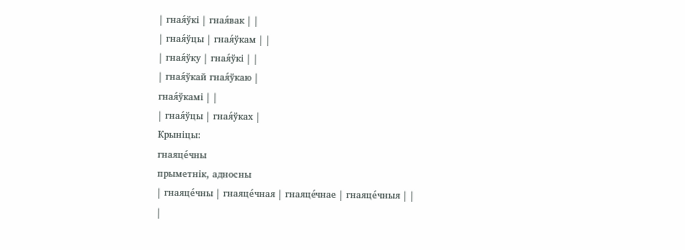| гная́ўкі | гная́вак | |
| гная́ўцы | гная́ўкам | |
| гная́ўку | гная́ўкі | |
| гная́ўкай гная́ўкаю |
гная́ўкамі | |
| гная́ўцы | гная́ўках |
Крыніцы:
гнаяце́чны
прыметнік, адносны
| гнаяце́чны | гнаяце́чная | гнаяце́чнае | гнаяце́чныя | |
|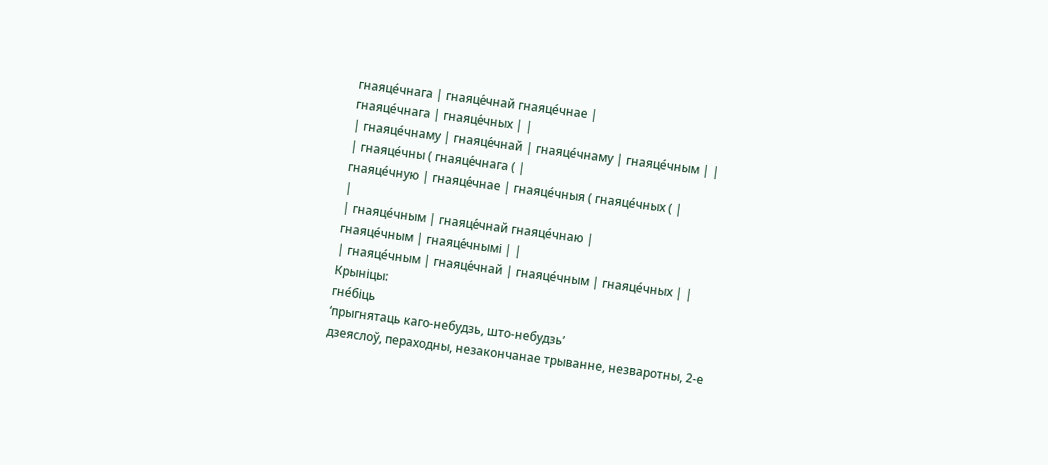гнаяце́чнага | гнаяце́чнай гнаяце́чнае |
гнаяце́чнага | гнаяце́чных | |
| гнаяце́чнаму | гнаяце́чнай | гнаяце́чнаму | гнаяце́чным | |
| гнаяце́чны ( гнаяце́чнага ( |
гнаяце́чную | гнаяце́чнае | гнаяце́чныя ( гнаяце́чных ( |
|
| гнаяце́чным | гнаяце́чнай гнаяце́чнаю |
гнаяце́чным | гнаяце́чнымі | |
| гнаяце́чным | гнаяце́чнай | гнаяце́чным | гнаяце́чных | |
Крыніцы:
гне́біць
‘прыгнятаць каго-небудзь, што-небудзь’
дзеяслоў, пераходны, незакончанае трыванне, незваротны, 2-е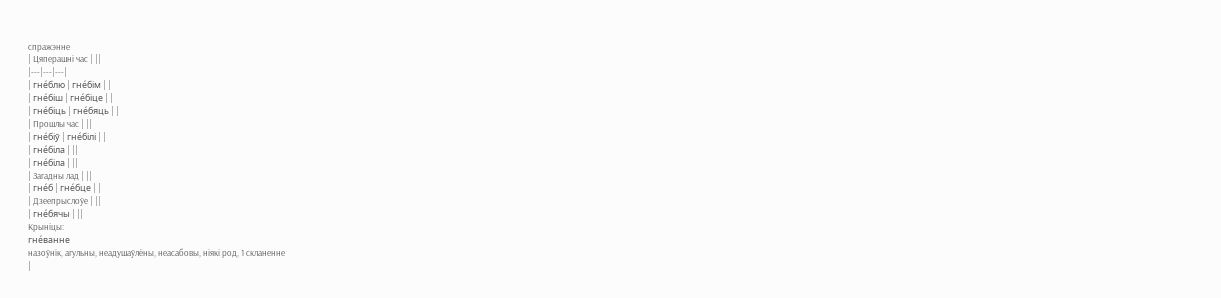спражэнне
| Цяперашні час | ||
|---|---|---|
| гне́блю | гне́бім | |
| гне́біш | гне́біце | |
| гне́біць | гне́бяць | |
| Прошлы час | ||
| гне́біў | гне́білі | |
| гне́біла | ||
| гне́біла | ||
| Загадны лад | ||
| гне́б | гне́бце | |
| Дзеепрыслоўе | ||
| гне́бячы | ||
Крыніцы:
гне́ванне
назоўнік, агульны, неадушаўлёны, неасабовы, ніякі род, 1 скланенне
|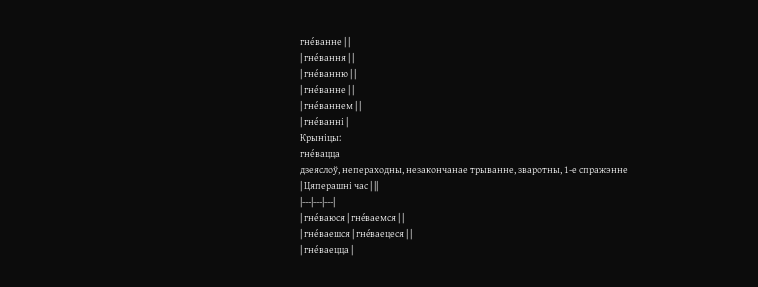гне́ванне | |
| гне́вання | |
| гне́ванню | |
| гне́ванне | |
| гне́ваннем | |
| гне́ванні |
Крыніцы:
гне́вацца
дзеяслоў, непераходны, незакончанае трыванне, зваротны, 1-е спражэнне
| Цяперашні час | ||
|---|---|---|
| гне́ваюся | гне́ваемся | |
| гне́ваешся | гне́ваецеся | |
| гне́ваецца |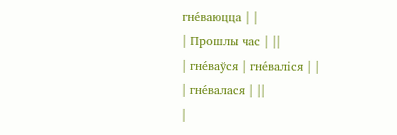гне́ваюцца | |
| Прошлы час | ||
| гне́ваўся | гне́валіся | |
| гне́валася | ||
|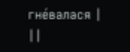гне́валася | ||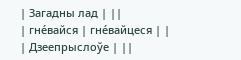| Загадны лад | ||
| гне́вайся | гне́вайцеся | |
| Дзеепрыслоўе | ||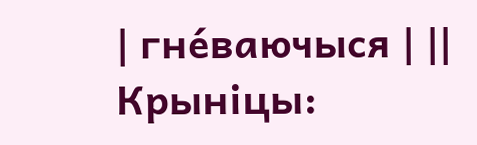| гне́ваючыся | ||
Крыніцы: